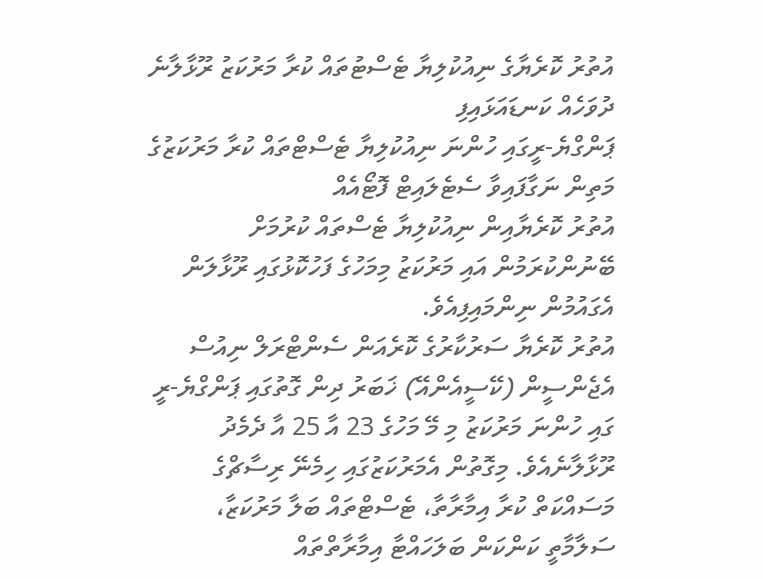އުތުރު ކޮރެޔާގެ ނިއުކުލިޔާ ޓެސްޓުތައް ކުރާ މަރުކަޒު ރޫޅާލާނެ ދުވަހެއް ކަނޑައަޅައިފި
ޕަންގްޔެ-ރީގައި ހުންނަ ނިއުކުލިޔާ ޓެސްޓްތައް ކުރާ މަރުކަޒުގެ މަތިން ނަގާފައިވާ ސެޓެލައިޓް ފޮޓޯއެއް
އުތުރު ކޮރެޔާއިން ނިއުކުލިޔާ ޓެސްތައް ކުރުމަށް ބޭނުންކުރަމުން އައި މަރުކަޒު މިމަހުގެ ފަހުކޮޅުގައި ރޫޅާލަން އެގައުމުން ނިންމައިފިއެވެ.
އުތުރު ކޮރެޔާ ސަރުކާރުގެ ކޮރެއަން ސެންޓްރަލް ނިއުސް އެޖެންސީން (ކޭސީއެންއޭ) ޚަބަރު ދިން ގޮތުގައި ޕަންގްޔެ-ރީ ގައި ހުންނަ މަރުކަޒު މި މޭ މަހުގެ 23 އާ 25 އާ ދެމެދު ރޫޅާލާނެއެވެ. މިގޮތުން އެމަރުކަޒުގައި ހިމެނޭ ރިސާޗްގެ މަސައްކަތް ކުރާ އިމާރާތާ، ޓެސްޓްތައް ބަލާ މަރުކަޒާ، ސަލާމާތީ ކަންކަން ބަލަހައްޓާ އިމާރާތްތައް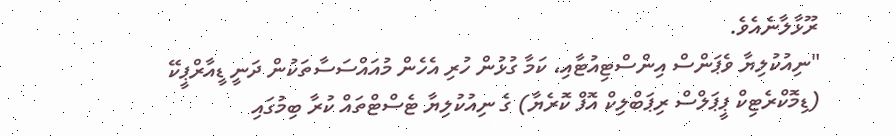ރޫޅާލާނެއެވެ.
"ނިއުކުލިޔާ ވެޕަންސް އިންސްޓިއުޓާއި، ކަމާ ގުޅުން ހުރި އެހެން މުއައްސަސާތަކުން ދަނީ ޑީއާރްޕީކޭ (ޑިމޮކްރެޓިކް ޕީޕަލްސް ރިޕަބްލިކް އޮފް ކޮރެޔާ) ގެ ނިއުކުލިޔާ ޓެސްޓްތައް ކުރާ ބިމުގައި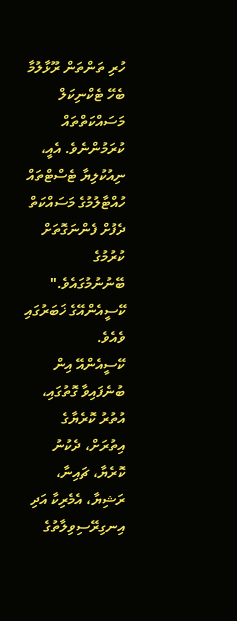ހުރި ތަންތަން ރޫޅާލުމާ ބެހޭ ޓެކްނިކަލް މަސައްކަތްތައް ކުރަމުންނެވެ. އެއީ، ނިއުކުލިޔާ ޓެސްޓްތައް ހުއްޓާލުމުގެ މަސައްކަތް ދެފުށް ފެންނަގޮތަށް ކުރުމުގެ ބޭނުނުމުގައެވެ." ކޭސީއެންއޭގެ ޚަބަރުގައި ވެއެވެ.
ކޭސީއެންއޭ އިން ބުނެފައިވާ ގޮތުގައި، އުތުރު ކޮރެޔާގެ އިތުރަށް، ދެކުނު ކޮރެޔާ، ޗައިނާ، ރަޝިޔާ، އެމެރިކާ އަދި އިނގިރޭސިވިލާތުގެ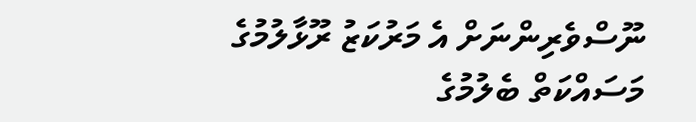ނޫސްވެރިންނަށް އެ މަރުކަޒު ރޫޅާލުމުގެ މަސައްކަތް ބެލުމުގެ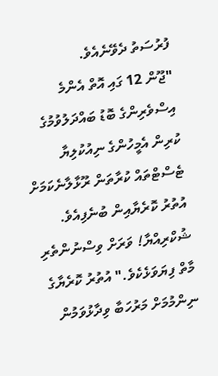ފުރުސަތު ދެވޭނެއެވެ.
"ޖޫން 12 ގައި އޮތް އެންމެ އިސްވެރިންގެ ބޮޑު ބައްދަލުވުމުގެ ކުރިން އެމީހުންގެ ނިއުކުލިޔާ ޓެސްޓްތައް ކުރާތަން ރޫޅާލާނެކަމަށް އުތުރު ކޮރެޔާއިން ބުނެފިއެވެ. ޝުކްރިއްޔާ! ވަރަށް ވިސްނުންތެރި މާތް ފިޔަވަޅެކެވެ." އުތުރު ކޮރެޔާގެ ނިންމުމަށް މަރުހަބާ ވިދާޅުވަމުން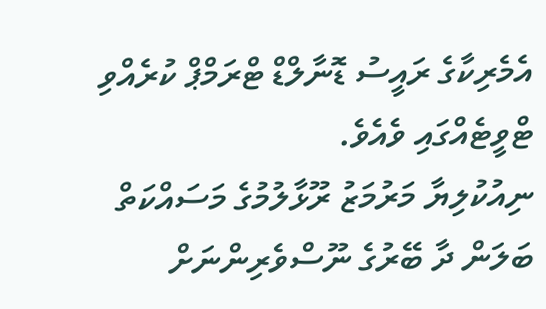އެމެރިކާގެ ރައީސު ޑޮނާލްޑް ޓްރަމްޕް ކުރެއްވި ޓްވީޓެއްގައި ވެއެވެ.
ނިއުކުލިޔާ މަރުމަޒު ރޫޅާލުމުގެ މަސައްކަތް ބަލަން ދާ ބޭރުގެ ނޫސްވެރިންނަށް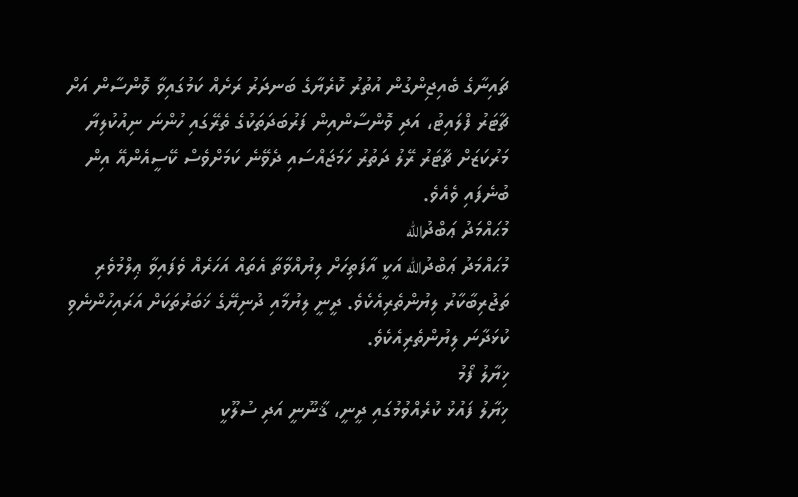ޗައިނާގެ ބެއިޖިންގުން އުތުރު ކޮރެޔާގެ ބަނދަރު ރަށެއް ކަމުގައިވާ ވޮންސާން އަށް ޗާޓަރު ފްލައިޓު، އަދި ވޮންސާންއިން ފަރުބަދަތަކުގެ ތެރޭގައި ހުންނަ ނިއުކުލިޔާ މަރުކަޒަށް ޗާޓަރު ރޭލު ދަތުރު ހަމަޖައްސައި ދެވޭނެ ކަމަށްވެސް ކޭސީއެންއޭ އިން ބުނެފައި ވެއެވެ.
މުޙައްމަދު ޢަބްދުالله
މުޙައްމަދު ޢަބްދުالله އަކީ އާފަތިހަށް ލިޔުއްވާތާ އެތައް އަހަރެއް ވެފައިވާ ޢިލްމުވެރި ތަޖުރިބާކާރު ލިޔުންތެރިއެކެވެ. ދީނީ ލިޔުމާއި ދުނިޔޭގެ ޚަބަރުތަކަށް އަރައިހުންނެވި ކުޅަދާނަ ލިޔުންތެރިއެކެވެ.
ޚިޔާލު ފޯމު
ޚިޔާލު ފައުޅު ކުރެއްވުމުގައި ދީނީ، ޤާނޫނީ އަދި ސުލޫކީ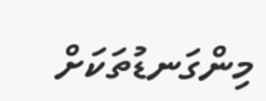މިންގަނޑުތަކަށް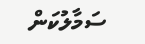ސަމާލުކަން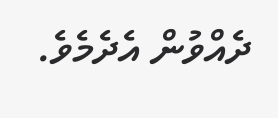ދެއްވުން އެދެމެވެ.